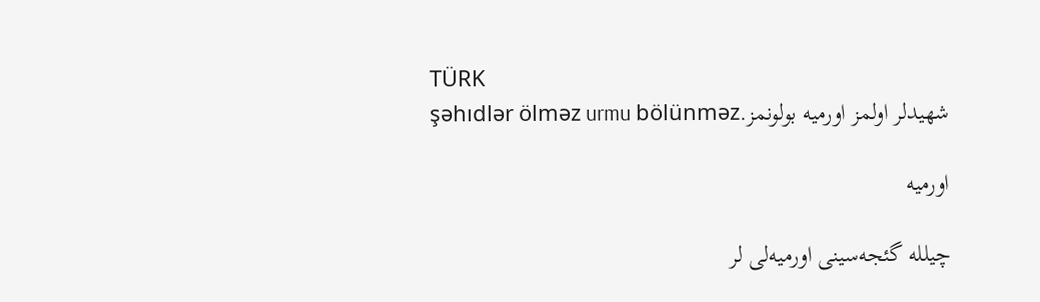TÜRK
شهیدلر اولمز اورمیه بولونمز.şəhıdlər ölməz urmu bölünməz

اورمیه

چیلله گئجه‌سینی اورمیه‌لی لر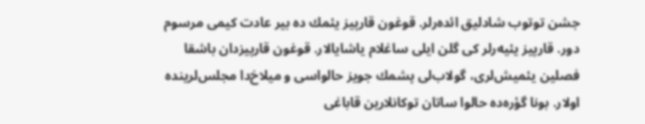جشن توتوب شادلیق ائده‌رلر. قوغون قارپیز یئمك ده بیر عادت كیمی مرسوم دور. قارپیز یئیه‌رلر كی گلن ایلی ساغلام یاشایالار. قوغون قارپیزدان باشقا فصلین یئمیش‌لری، گولاب‌لی پشمك جویز حالواسی و میلاخ‌دا مجلس‌لرینده اولار. بونا گؤره‌ده حالوا ساتان توكانلارین قاباغی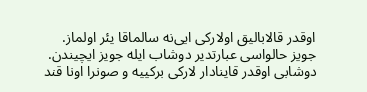اوقدر قالابالیق اولاركی ایی‌نه سالماقا یئر اولماز. جویز حالواسی عبارتدیر دوشاب ایله جویز ایچیندن. دوشابی اوقدر قاینادار لاركی بركییه و صونرا اونا قند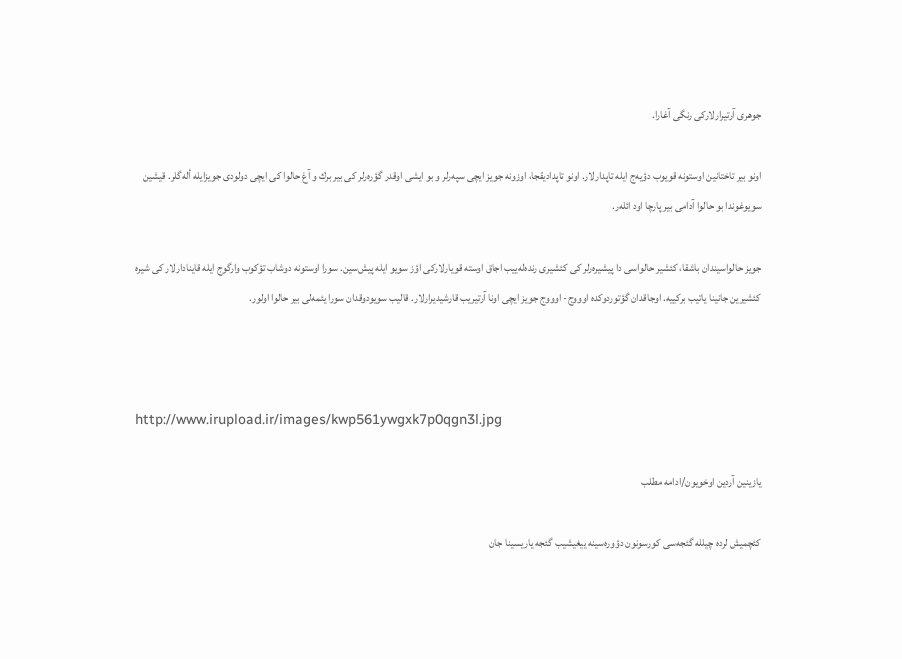جوهری آرتیرارلاركی رنگی آغارا.

اونو بیر تاختانین اوستونه قویوب دؤیه‌ج ایله تاپدارلار. اونو تاپدادیقجا، اوزونه جویز ایچی سپه‌رلر و بو ایشی اوقدر گؤره‌رلر كی بیر برك و آغ حالوا كی ایچی دولودی جویزایله أله‌گلر. قیشین سویوغوندا بو حالوا آدامی بیر پارچا اود ائله‌ر.

جویز حالواسیندان باشقا، كئشیر حالواسی دا پیشیره‌رلر كی كئشیری رنده‌‌له‌ییب اجاق اوسته قویارلاركی اؤز سویو ایله پیش‌سین. سورا اوستونه دوشاب تؤكوب وارگوج ایله قاینادارلار كی شیره كئشیرین جانینا یاتیب بركییه. اوجاقدان گؤتوردوكده اوووج- اوووج جویز ایچی اونا آرتیریب قارشیدیرارلار. قالیب سویودوقدان سورا یئمه‌لی بیر حالوا اولور.



http://www.irupload.ir/images/kwp561ywgxk7p0qgn3l.jpg

یازینین آردین اوخویون/ادامه مطلب

كئچمیش لرده چیلله گئجه‌سی كورسونون دؤوره‌سینه ییغیشیب گئجه یاریسینا جان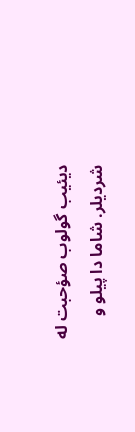دیئیب گولوب صؤحبت له شردیلر. شاما دا پیلو و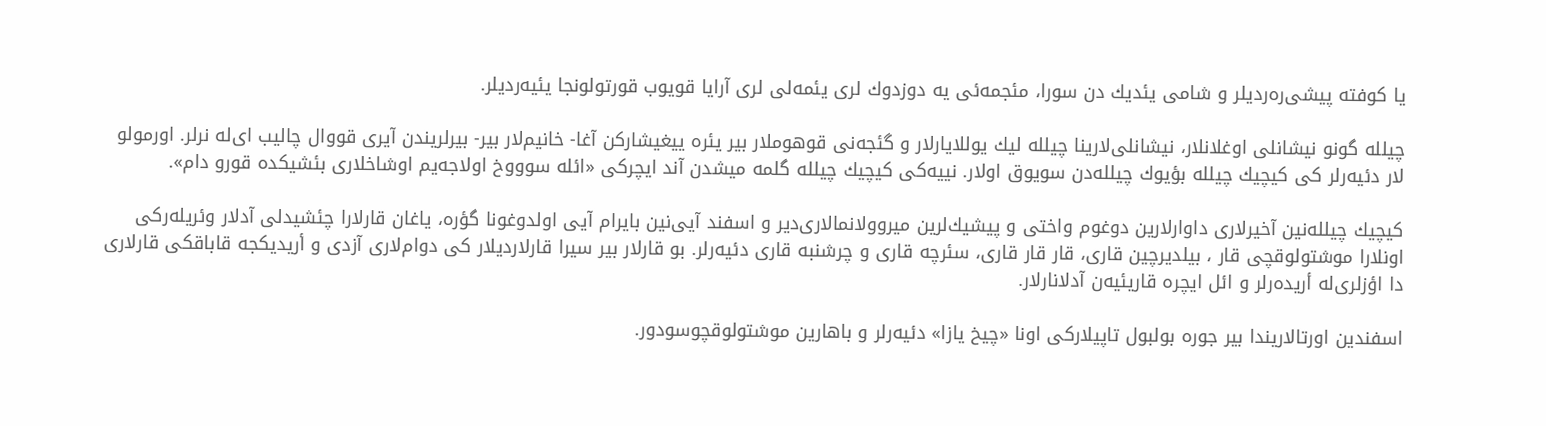یا كوفته پیشی‌ره‌ردیلر و شامی یئدیك دن سورا، مئجمه‌‌ئی یه دوزدوك ‌لری یئمه‌لی لری آرایا قویوب قورتولونجا یئیه‌ردیلر.

چیلله گونو نیشانلی اوغلانلار، نیشانلی‌لارینا چیلله لیك یوللایارلار و گئجه‌نی قوهوملار بیر یئره ییغیشاركن آغا- خانیم‌لار بیر- بیرلریندن آیری قووال چالیب ای‌له نرلر. اورمولو لار دئیه‌رلر كی‌ كیچیك چیلله بؤیوك چیلله‌دن سویوق اولار. نییه‌كی كیچیك چیلله گلمه میشدن آند ایچركی «ائله سوووخ اولاجه‌یم اوشاخلاری بئشیكده قورو دام».

كیچیك چیلله‌نین آخیرلاری داوارلارین دوغوم واختی و پیشیك‌لرین میروولانمالاری‌دیر و اسفند آیی‌نین بایرام آیی اولدوغونا گؤره، یاغان قارلارا چئشیدلی آدلار وئریله‌ر‌كی اونلارا موشتولوقچی قار ، بیلدیرچین قاری، قار قار قاری، سئرچه قاری و چرشنبه قاری دئیه‌رلر. بو قارلار بیر سیرا قارلاردیلار كی دوام‌لاری آزدی و أریدیكجه قاباقكی قارلاری دا اؤزلری‌له أریده‌رلر و ائل ایچره قاریئیه‌ن آدلانارلار.

اسفندین اورتالاریندا بیر جوره بولبول تاپیلاركی اونا «چیخ یازا» دئیه‌رلر و باهارین موشتولوقچوسودور.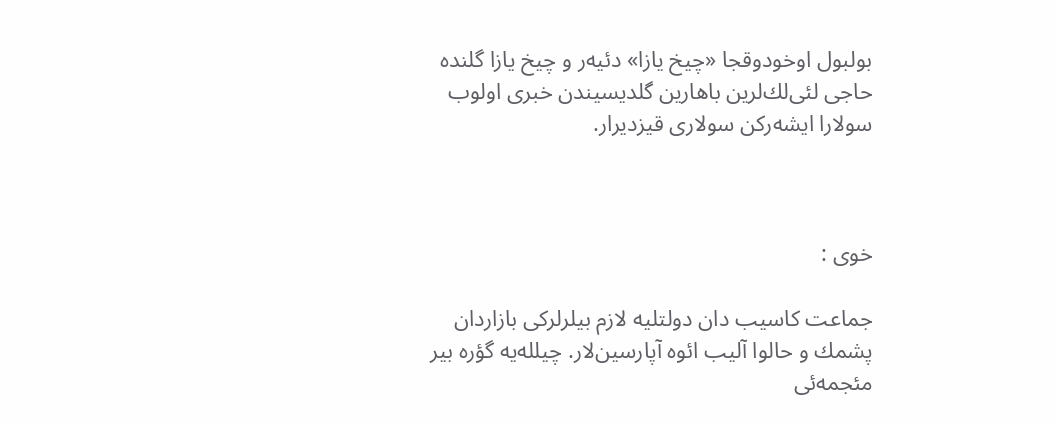بولبول اوخودوقجا «چیخ یازا» دئیه‌ر و چیخ یازا گلنده حاجی لئی‌لك‌لرین باهارین گلدیسیندن خبری اولوب سولارا ایشه‌ركن سولاری قیزدیرار.



خوی :

جماعت كاسیب دان دولتلیه لازم بیلرلركی بازاردان پشمك و حالوا آلیب ائوه آپارسین‌لار. چیلله‌یه گؤره بیر مئجمه‌ئی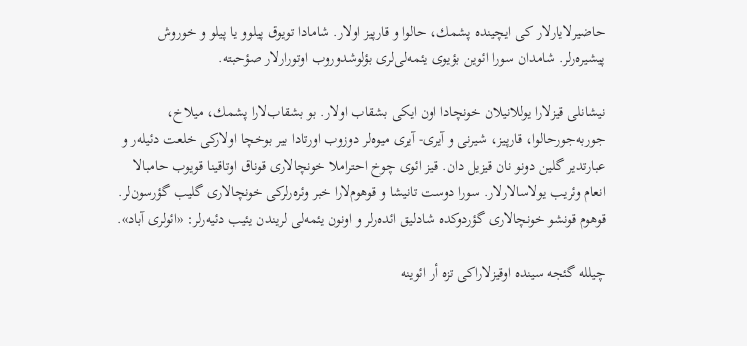حاضیرلایارلار كی ایچینده پشمك، حالوا و قارپیز اولار. شامادا تویوق پیلوو یا پیلو و خوروش پیشیره‌رلر. شامدان سورا ائوین بؤیوی یئمه‌لی‌لری بؤلوشدوروب اوتورارلار صؤحبته.

نیشانلی قیزلارا یوللانیلان خونچادا اون ایكی بشقاب اولار. بو بشقاب‌لارا پشمك، میلاخ، جوربه‌جورحالوا، قارپیز، شیرنی و آیری- آیری میوه‌لر دوزوب اورتادا بیر بوخچا اولاركی خلعت دئیله‌ر و عبارتدیر گلین دونو نان قیزیل دان. قیز ائوی چوخ احتراملا خونچالاری قوناق اوتاقینا قویوب حامبالا انعام وئریب یولاسالارلار. سورا دوست تانیشا و قوهوم‌لارا خبر وئره‌رلركی خونچالاری گلیب گؤرسون‌لر. قوهوم قونشو خونچالاری گؤردوكده شادلیق ائده‌رلر و اونون یئمه‌لی لریندن یئیب دئیه‌رلر: «ائولری آباد».

چیلله گئجه سینده اوقیزلاراكی تزه أر ائوینه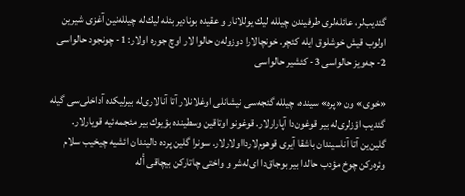گئدیب‌لر، عائله‌لری طرفیندن چیلله لیك یوللانار و عقیده بونادیر بئله لیك‌له چیلله‌نین آغزی شیرین اولوب قیش خوشلوق ایله كئچر. خونچالارا دوزوله‌ن حالوا لار اوچ جوره اولار: 1- چونجود‌ حالواسی 2- جه‌ویز حالواسی 3- كئشیر حالواسی

«خوی‌» ون «پره» سینده، چیلله گئجه‌سی نیشانلی اوغلانلار آتا آنا‌لاری‌له بیرلیكده آداخلی‌سی گیله گئدیب اؤزلری‌له بیر قوغون‌دا آپارارلار. قوغونو اوتاقین وسطینده بؤیوك بیر مئجمه‌ئیه قویارلار. گلین‌ین آتا آناسیندان باشقا آیری قوهوم‌لار‌دااولارلار. سونرا گلین پرده دالیندان ائشیه چیخیب سلام وئره‌ركن چوخ مؤدب حالدا بیر بوجاق‌دا ای‌له‌شر و واختی چاتاركن بیچاقی أْله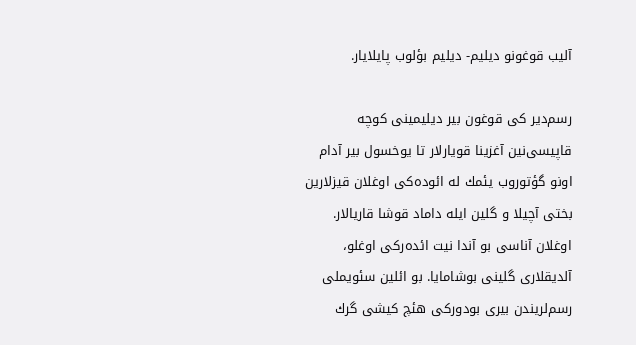آلیب قوغونو دیلیم- دیلیم بؤلوب پایلایار.

رسم‌دیر كی قوغون بیر دیلیمینی كوچه قاپیسی‌نین آغزینا قویارلار تا یوخسول بیر آدام اونو گؤتوروب یئمك له ائوده‌كی اوغلان قیزلارین بختی آچیلا و گلین ایله داماد قوشا قاریالار. اوغلان آناسی بو آندا نیت ائده‌ركی اوغلو، آلدیقلاری گلینی بوشامایا. بو ائلین سئویملی رسم‌لریندن بیری بودوركی هئچ كیشی گرك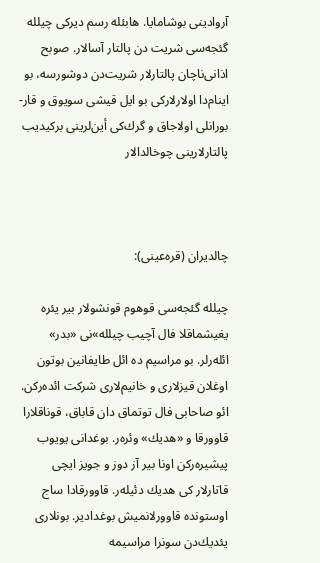آروادینی بوشامایا. هابئله رسم دیركی چیلله گئجه‌سی شریت دن پالتار آسالار. صوبح اذانی‌ناچان پالتارلار شریت‌دن دوشورسه، بو اینام‌دا اولارلاركی بو ایل قیشی سویوق و قار- بورانلی اولاجاق و گرك‌كی أین‌لرینی بركیدیب پالتار‌لارینی چوخالدالار



چالدیران (قره‌عینی):

چیلله گئجه‌سی قوهوم قونشولار بیر یئره یغیشماقلا فال آچیب چیلله‌»نی «بدر» ائله‌رلر. بو مراسیم ده ائل طایفانین بوتون اوغلان قیزلاری و خانیم‌لاری شركت ائده‌ركن. ائو صاحابی فال توتماق دان قاباق، قوناقلارا قاوورقا و «هدیك» وئره‌ر. بوغدانی یویوب پیشیره‌ركن اونا بیر آز دوز و جویز ایچی قاتارلار كی هدیك دئیله‌ر. قاوورقادا ساج اوستونده قاوورلانمیش بوغدادیر. بونلاری یئدیك‌دن سونرا مراسیمه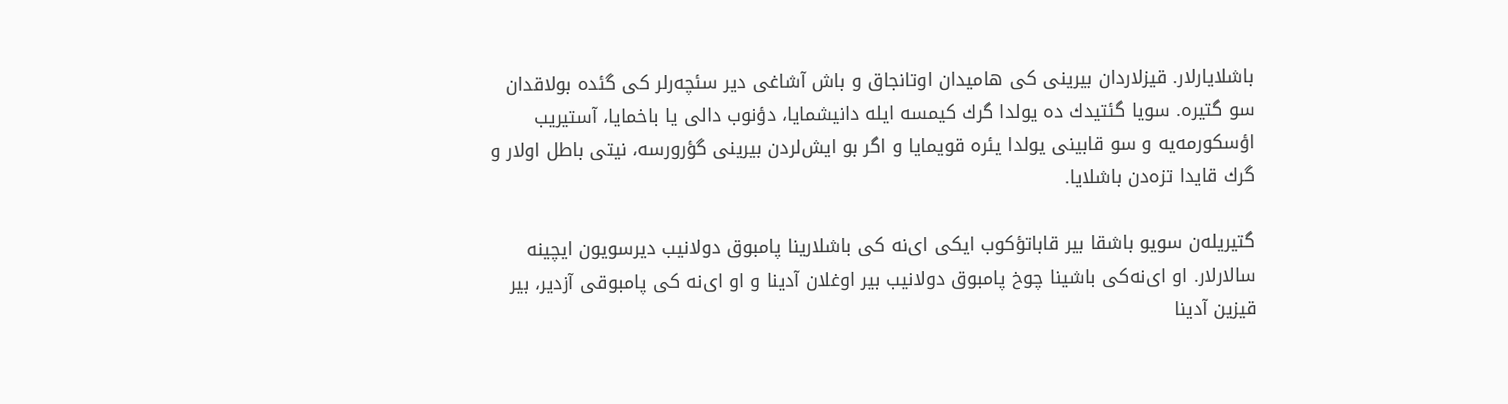باشلایارلار. قیزلاردان بیرینی كی هامیدان اوتانجاق و باش آشاغی دیر سئچه‌رلر كی گئده بولاقدان سو گتیره. سویا گئتیدك ده یولدا گرك كیمسه ایله دانیشمایا، دؤنوب دالی یا باخمایا، آستیریب اؤسكورمه‌یه و سو قابینی یولدا یئره قویمایا و اگر بو ایش‌لردن بیرینی گؤرورسه، نیتی‌ باطل اولار و گرك قایدا تزه‌دن باشلایا.

گتیریله‌ن سویو باشقا بیر قاباتؤكوب ایکی ای‌نه کی باشلارینا پامبوق دولانیب دیرسویون ایچینه سالارلار. او ای‌نه‌كی باشینا چوخ پامبوق دولانیب بیر اوغلان آدینا و او ا‌ی‌نه‌ كی پامبوقی آزدیر، بیر قیزین آدینا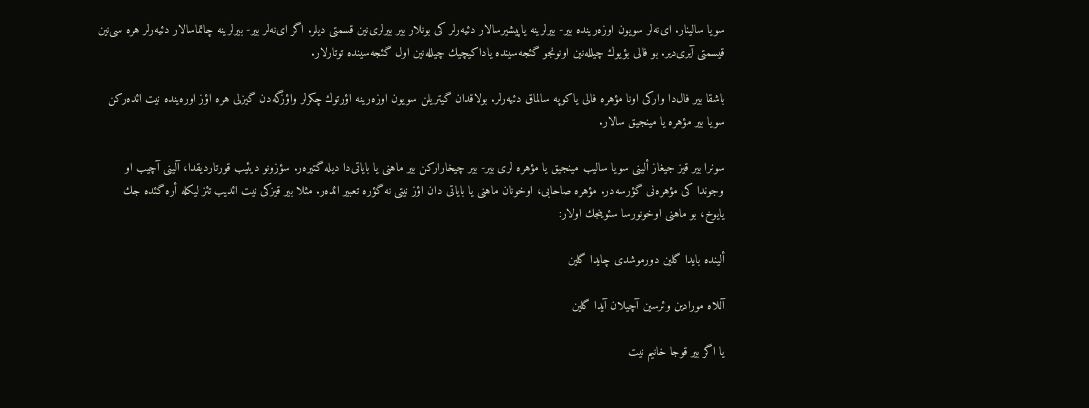سویا سالینار. ای‌نه‌لر سویون اوزه‌رینده بیر- بیرلرینه یاپیشیرسالار دئیه‌رلر كی بونلار بیر بیرلری‌نین قسمتی دیلر. اگر ای‌نه‌لر بیر- بیرلرینه چاتماسالار دئیه‌رلر هره سی‌نین قیسمتی آیری‌دیر. بو فالی بؤیوك چیلله‌نین اونونجو گئجه‌سینده یاداكیچیك چیلله‌‌نین اول گئجه‌سینده توتارلار.

باشقا بیر فال‌دا واركی اونا مؤهره‌ فالی یاكوپه سالماق دئیه‌رلر. بولاقدان گیتریلن سویون اوزه‌‌‌رینه اؤرتوك چكرلر واؤزگه‌دن گیزلی هره اؤز اوره‌ینده نیت ائده‌ركن سویا بیر مؤهره یا مینجیق سالار.

سونرا بیر قیز جیغاز ألینی سویا سالیب مینجیق یا مؤهره لری بیر- بیر چیخاراركن بیر ماهنی یا بایاتی‌دا دیله گتیره‌ر. سؤزونو دیئیب قورتاردیقدا، آلینی آچیب او وجوندا كی مؤهره‌نی گؤرسه‌در. مؤهره صاحابی، اوخونان ماهنی یا بایاتی دان اؤز نیتی نه گؤره تعبیر ائده‌ر. مثلا بیر قیزكی نیت ائدیب تئز لیكله أره گئده جك یایوخ، بو ماهنی اوخونورسا سئوینجك اولار:

ألینده بایدا گلین دورموشدی چایدا گلین

آللاه مورادین وئرسین آچیلان آیدا گلین

یا اگر بیر قوجا خانیم نیت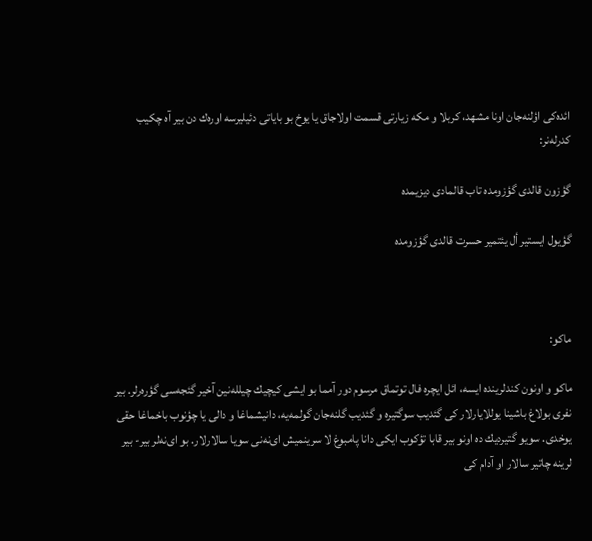ائده‌كی اؤلنه‌جان اونا مشهد، كربلا و مكه زیارتی قسمت اولاجاق یا یوخ بو بایاتی دئیلیرسه اوره‌ك دن بیر آه چكیب كدرله‌نر:

گؤزون قالدی گؤزومده تاب قالمادی دیزیمده

گؤیول ایستیر أل یئتمیر حسرت قالدی گؤزومده



ماكو:

ماكو و اونون كندلرینده ایسه، ائل ایچره‌ فال توتماق مرسوم دور آمما بو ایشی كیچیك چیلله‌نین آخیر گئجه‌سی گؤره‌رلر. بیر نفری بولاغ باشینا یوللایارلار كی گئدیب سوگتیره‌ و گئدیب گلنه‌جان گولمه‌یه، دانیشماغا و دالی یا چؤنوب باخماغا حقی یوخدی. سویو گتیردیك ده اونو بیر قابا تؤكوب ایكی دانا پامبوغ لا سرینمیش ای‌نه‌نی سویا سالارلار. بو ای‌نه‌لر بیر- بیر لرینه چاتیر سالار او آدام كی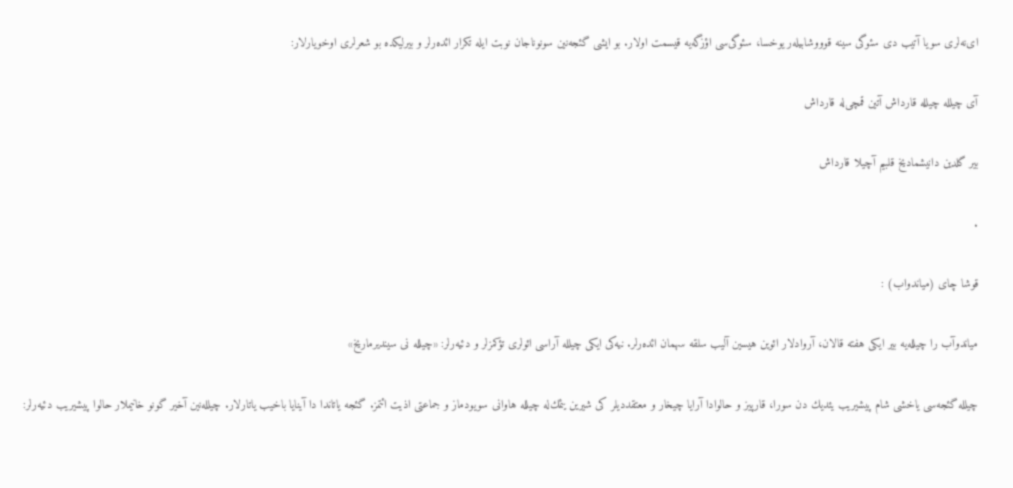ای‌نه‌لری سویا آتیب دی سئوگی سینه قوووشابیله‌ر یوخسا، سئوگی‌سی اؤزگه‌یه قیسمت اولار. بو ایشی گئجه‌نین سونوناجان نوبت ایله تكرار ائده‌رلر و بیرلیكده بو شعرلری اوخویارلار:

آی چیلله چیلله قارداش آتین قمچی‌له قارداش

بیر گلدین دانیشمادیخ قلبیم آچیلا قارداش

.

قوشا چای (میاندواب) :

میاندوآب را چیلله‌یه بیر ایكی هفته قالان، آروادلار ائوین هیسین آلیب سلقه سهمان ائده‌رلر. نیه‌كی ایكی چیلله آراسی ائولری تؤكمزلر و دئیه‌رلر: «چیلله‌ نی‌ سیندیرماریخ»

چیلله گئجه‌سی یاخشی شام پیشیریب یئدیك دن سورا، قارپیز و حالوادا آرایا چیخار و معتقددیلر كی شیرین یئمك‌له چیلله هاوانی سویودماز و جماعتی اذیت ائتمز. گئجه یاتاندا دا آینایا باخیب یاتارلار. چیلله‌نین آخیر گونو خانیملار حالوا پیشیریب دئیه‌رلر: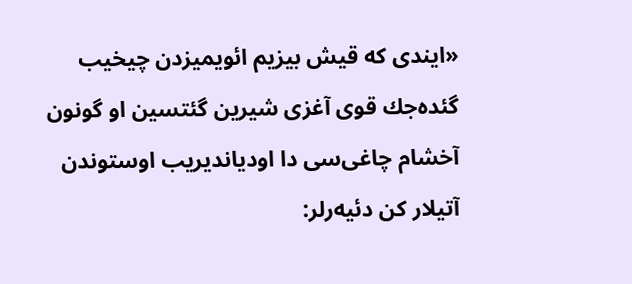«ایندی كه قیش بیزیم ائویمیزدن چیخیب گئده‌جك قوی آغزی شیرین گئتسین او گونون آخشام چاغی‌سی دا اودیاندیریب اوستوندن آتیلار كن دئیه‌رلر: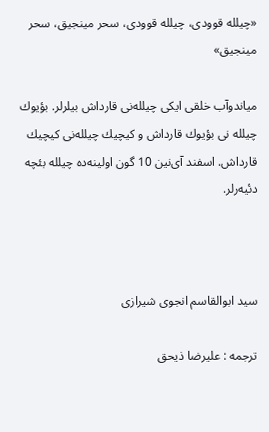«چیلله قوودی، چیلله قوودی، سحر مینجیق، سحر مینجیق»

میاندوآب خلقی ایكی چیلله‌نی قارداش بیلرلر. بؤیوك چیلله نی بؤیوك قارداش و كیچیك چیلله‌نی كیچیك قارداش. اسفند آی‌نین 10 گون اولینه‌ده چیلله بئچه دئیه‌رلر.



سید ابوالقاسم انجوی شیرازی

ترجمه : علیرضا ذیحق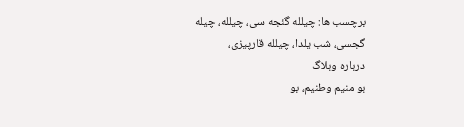برچسب ها: چیلله گئجه سی، چیلله، چیله گجسی، شب یلدا، چیلله قارپیزی،
درباره وبلاگ
بو منیم وطنیم، بو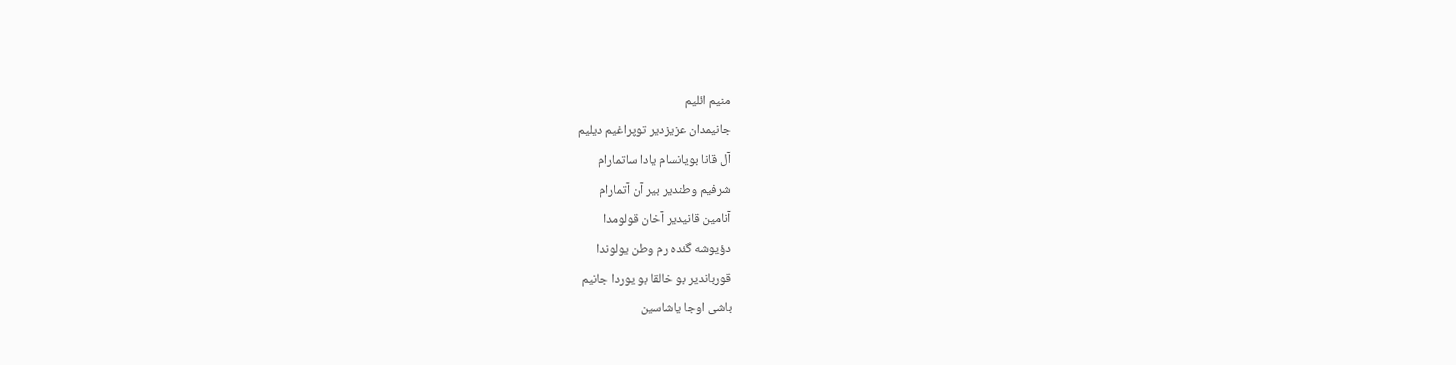منیم ائلیم
جانیمدان عزیزدیر توپراغیم دیلیم
آل قانا بویانسام یادا ساتمارام
شرفیم وطندیر بیر آن آتمارام
آنامین قانیدیر آخان قولومدا
دؤیوشه گئده رم وطن یولوندا
قورباندیر بو خالقا بو یوردا جانیم
باشی اوجا یاشاسین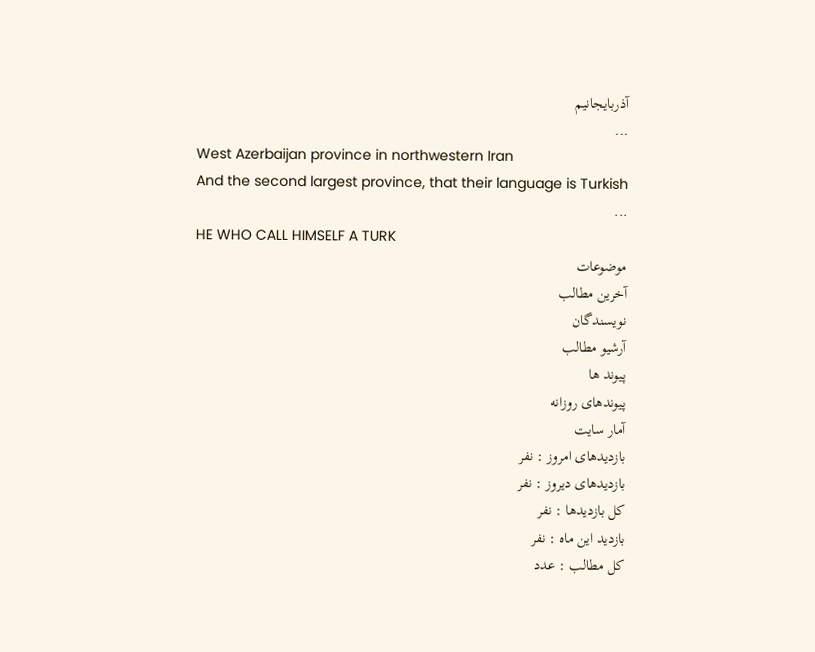آذربایجانیم
...
West Azerbaijan province in northwestern Iran
And the second largest province, that their language is Turkish
...
HE WHO CALL HIMSELF A TURK
موضوعات
آخرین مطالب
نویسندگان
آرشیو مطالب
پیوند ها
پیوندهای روزانه
آمار سایت
بازدیدهای امروز : نفر
بازدیدهای دیروز : نفر
كل بازدیدها : نفر
بازدید این ماه : نفر
كل مطالب : عدد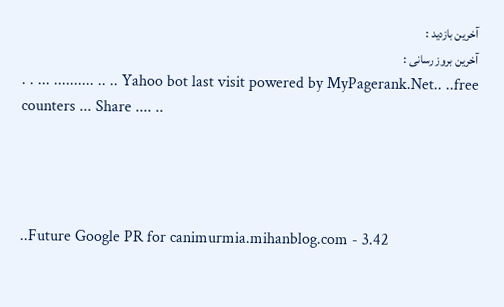آخرین بازدید :
آخرین بروز رسانی :
. . ... .......... .. .. Yahoo bot last visit powered by MyPagerank.Net.. ..free counters ... Share .... ..




..Future Google PR for canimurmia.mihanblog.com - 3.42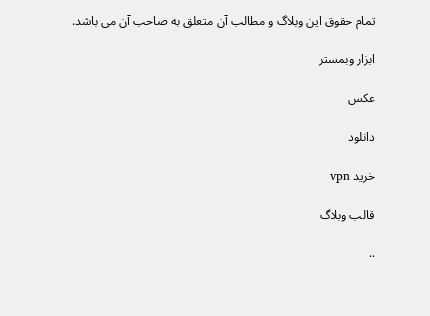تمام حقوق این وبلاگ و مطالب آن متعلق به صاحب آن می باشد.

ابزار وبمستر

عکس

دانلود

خرید vpn

قالب وبلاگ

..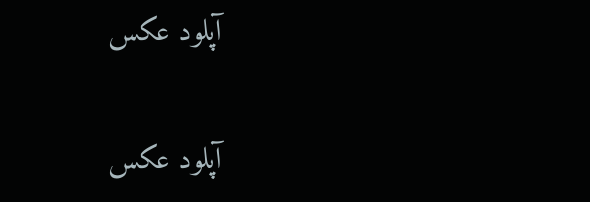آپلود عكس

آپلود عكس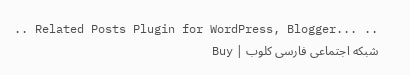.. Related Posts Plugin for WordPress, Blogger... ..
شبکه اجتماعی فارسی کلوب | Buy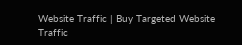Website Traffic | Buy Targeted Website Traffic